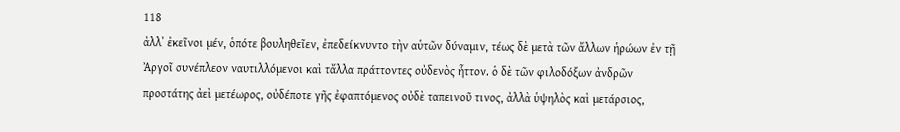118
ἀλλʼ ἐκεῖνοι μέν, ὁπότε βουληθεῖεν, ἐπεδείκνυντο τὴν αὑτῶν δύναμιν, τέως δὲ μετὰ τῶν ἄλλων ἡρώων ἐν τῇ Ἀργοῖ συνέπλεον ναυτιλλόμενοι καὶ τἄλλα πράττοντες οὐδενὸς ἧττον. ὁ δὲ τῶν φιλοδόξων ἀνδρῶν προστάτης ἀεὶ μετέωρος, οὐδέποτε γῆς ἐφαπτόμενος οὐδὲ ταπεινοῦ τινος, ἀλλὰ ὑψηλὸς καὶ μετάρσιος,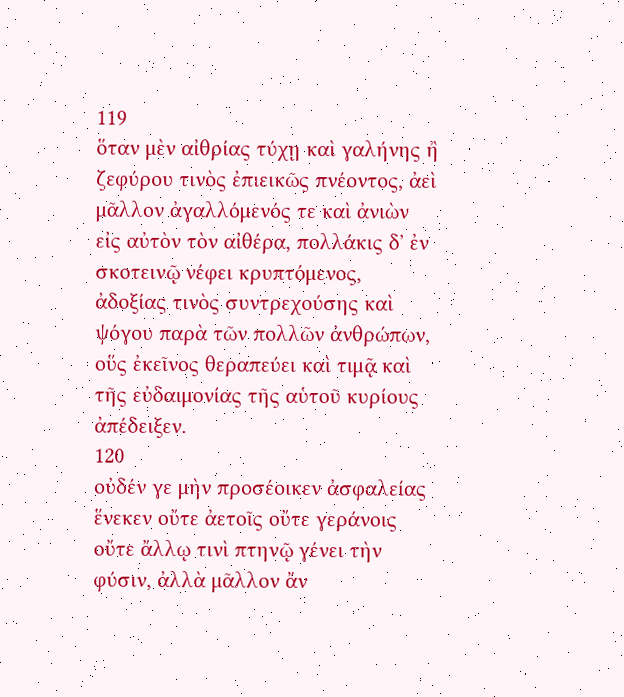119
ὅταν μὲν αἰθρίας τύχῃ καὶ γαλήνης ἢ ζεφύρου τινὸς ἐπιεικῶς πνέοντος, ἀεὶ μᾶλλον ἀγαλλόμενός τε καὶ ἀνιὼν εἰς αὐτὸν τὸν αἰθέρα, πολλάκις δʼ ἐν σκοτεινῷ νέφει κρυπτόμενος, ἀδοξίας τινὸς συντρεχούσης καὶ ψόγου παρὰ τῶν πολλῶν ἀνθρώπων, οὕς ἐκεῖνος θεραπεύει καὶ τιμᾷ καὶ τῆς εὐδαιμονίας τῆς αὑτοῦ κυρίους ἀπέδειξεν.
120
οὐδέν γε μὴν προσέοικεν ἀσφαλείας ἕνεκεν οὔτε ἀετοῖς οὔτε γεράνοις οὔτε ἄλλῳ τινὶ πτηνῷ γένει τὴν φύσιν, ἀλλὰ μᾶλλον ἄν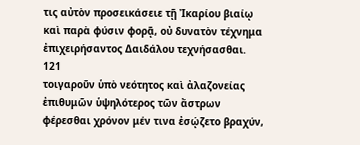τις αὐτὸν προσεικάσειε τῇ Ἰκαρίου βιαίῳ καὶ παρὰ φύσιν φορᾷ, οὐ δυνατὸν τέχνημα ἐπιχειρήσαντος Δαιδάλου τεχνήσασθαι.
121
τοιγαροῦν ὑπὸ νεότητος καὶ ἀλαζονείας ἐπιθυμῶν ὑψηλότερος τῶν ἄστρων φέρεσθαι χρόνον μέν τινα ἐσῴζετο βραχύν,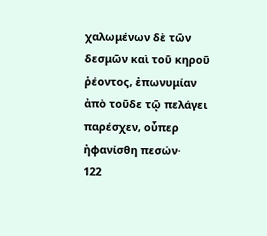χαλωμένων δὲ τῶν δεσμῶν καὶ τοῦ κηροῦ ῥέοντος, ἐπωνυμίαν ἀπὸ τοῦδε τῷ πελάγει παρέσχεν, οὗπερ ἠφανίσθη πεσών·
122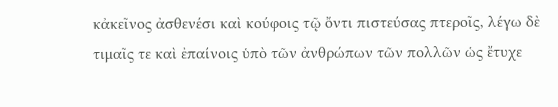κἀκεῖνος ἀσθενέσι καὶ κούφοις τῷ ὄντι πιστεύσας πτεροῖς, λέγω δὲ τιμαῖς τε καὶ ἐπαίνοις ὑπὸ τῶν ἀνθρώπων τῶν πολλῶν ὡς ἔτυχε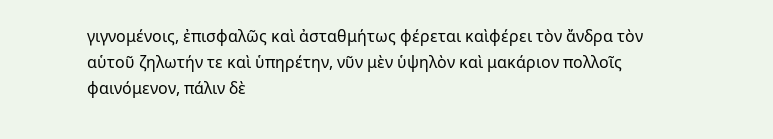γιγνομένοις, ἐπισφαλῶς καὶ ἀσταθμήτως φέρεται καὶφέρει τὸν ἄνδρα τὸν αὑτοῦ ζηλωτήν τε καὶ ὑπηρέτην, νῦν μὲν ὑψηλὸν καὶ μακάριον πολλοῖς φαινόμενον, πάλιν δὲ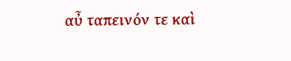αὖ ταπεινόν τε καὶ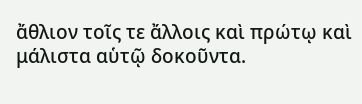ἄθλιον τοῖς τε ἄλλοις καὶ πρώτῳ καὶ μάλιστα αὑτῷ δοκοῦντα.